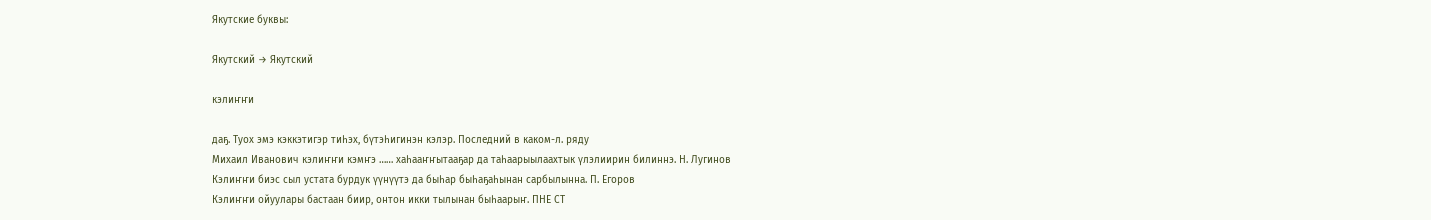Якутские буквы:

Якутский → Якутский

кэлиҥҥи

даҕ. Туох эмэ кэккэтигэр тиһэх, бүтэһигинэн кэлэр. Последний в каком-л. ряду
Михаил Иванович кэлиҥҥи кэмҥэ …… хаһааҥҥытааҕар да таһаарыылаахтык үлэлиирин билиннэ. Н. Лугинов
Кэлиҥҥи биэс сыл устата бурдук үүнүүтэ да быһар быһаҕаһынан сарбылынна. П. Егоров
Кэлиҥҥи ойуулары бастаан биир, онтон икки тылынан быһаарыҥ. ПНЕ СТ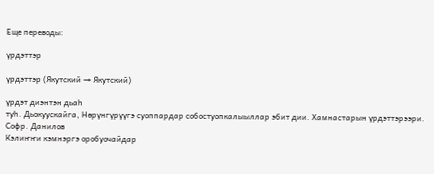Еще переводы:

үрдэттэр

үрдэттэр (Якутский → Якутский)

үрдэт диэнтэн дьаһ
туһ. Дьокуускайга, Нөрүнгүрүүгэ суоппардар собостуопкалыыллар эбит дии. Хамнастарын үрдэттэрээри. Софр. Данилов
Кэлиҥҥи кэмнэргэ оробуочайдар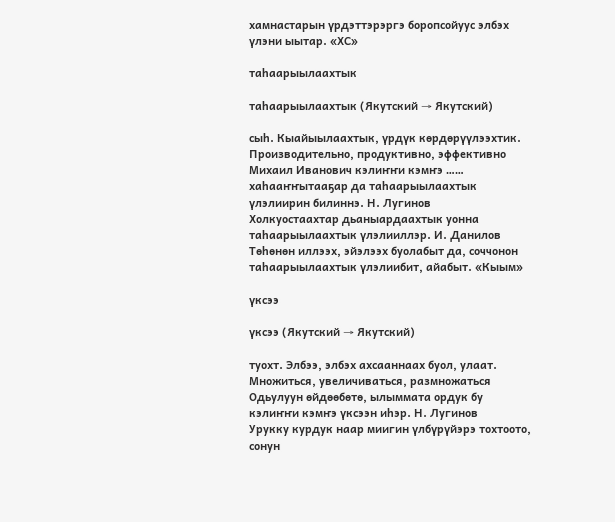хамнастарын үрдэттэрэргэ боропсойуус элбэх үлэни ыытар. «ХС»

таһаарыылаахтык

таһаарыылаахтык (Якутский → Якутский)

сыһ. Кыайыылаахтык, үрдүк көрдөрүүлээхтик. Производительно, продуктивно, эффективно
Михаил Иванович кэлиҥҥи кэмҥэ …… хаһааҥҥытааҕар да таһаарыылаахтык үлэлиирин билиннэ. Н. Лугинов
Холкуостаахтар дьаныардаахтык уонна таһаарыылаахтык үлэлииллэр. И. Данилов
Төһөнөн иллээх, эйэлээх буолабыт да, соччонон таһаарыылаахтык үлэлиибит, айабыт. «Кыым»

үксээ

үксээ (Якутский → Якутский)

туохт. Элбээ, элбэх ахсааннаах буол, улаат. Множиться, увеличиваться, размножаться
Одьулуун өйдөөбөтө, ылыммата ордук бу кэлиҥҥи кэмҥэ үксээн иһэр. Н. Лугинов
Урукку курдук наар миигин үлбүрүйэрэ тохтоото, сонун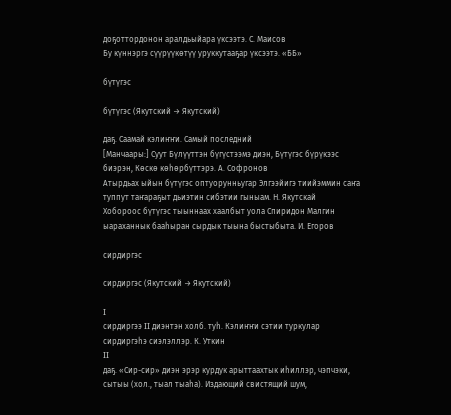доҕоттордонон аралдьыйара үксээтэ. С. Маисов
Бу күннэргэ сүүрүүкөтүү уруккутааҕар үксээтэ. «ББ»

бүтүгэс

бүтүгэс (Якутский → Якутский)

даҕ. Саамай кэлиҥҥи. Самый последний
[Манчаары:] Суут Бүлүүттэн бүгүстээмэ диэн, Бүтүгэс бүрүкээс биэрэн, Көскө көһөрбүттэрэ. А. Софронов
Атырдьах ыйын бүтүгэс оптуорунньугар Элгээйигэ тиийэммин саҥа туппут таҥараҕыт дьиэтин сибэтии гыныам. Н. Якутскай
Хобороос бүтүгэс тыыннаах хаалбыт уола Спиридон Малгин ыараханнык бааһыран сырдык тыына быстыбыта. И. Егоров

сирдиргэс

сирдиргэс (Якутский → Якутский)

I
сирдиргээ II диэнтэн холб. туһ. Кэлиҥҥи сэтии туркулар сирдиргэһэ сиэлэллэр. К. Уткин
II
даҕ. «Сир-сир» диэн эрэр курдук арыттаахтык иһиллэр, чэпчэки, сытыы (хол., тыал тыаһа). Издающий свистящий шум,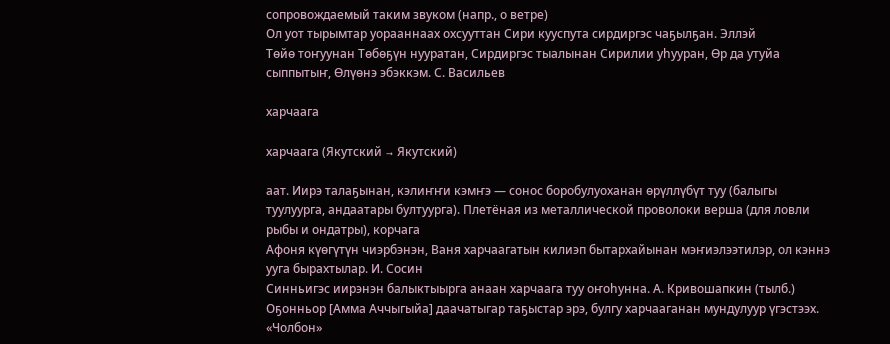сопровождаемый таким звуком (напр., о ветре)
Ол уот тырымтар уорааннаах охсууттан Сири кууспута сирдиргэс чаҕылҕан. Эллэй
Төйө тоҥуунан Төбөҕүн нууратан, Сирдиргэс тыалынан Сирилии уһууран, Өр да утуйа сыппытыҥ, Өлүөнэ эбэккэм. С. Васильев

харчаага

харчаага (Якутский → Якутский)

аат. Иирэ талаҕынан, кэлиҥҥи кэмҥэ — сонос боробулуоханан өрүллүбүт туу (балыгы туулуурга, андаатары бултуурга). Плетёная из металлической проволоки верша (для ловли рыбы и ондатры), корчага
Афоня күөгүтүн чиэрбэнэн, Ваня харчаагатын килиэп бытархайынан мэҥиэлээтилэр, ол кэннэ ууга бырахтылар. И. Сосин
Синньигэс иирэнэн балыктыырга анаан харчаага туу оҥоһунна. А. Кривошапкин (тылб.)
Оҕонньор [Амма Аччыгыйа] даачатыгар таҕыстар эрэ, булгу харчааганан мундулуур үгэстээх. «Чолбон»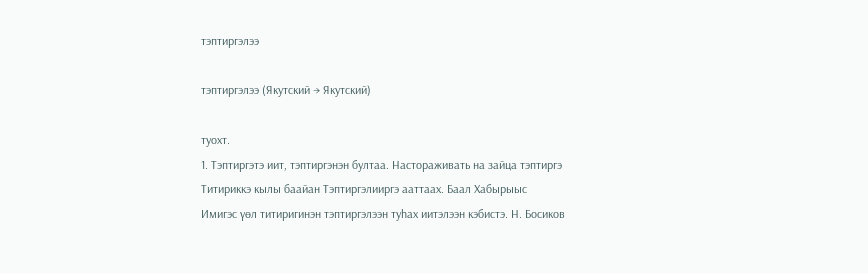тэптиргэлээ

тэптиргэлээ (Якутский → Якутский)

туохт.
1. Тэптиргэтэ иит, тэптиргэнэн бултаа. Настораживать на зайца тэптиргэ
Титириккэ кылы баайан Тэптиргэлииргэ ааттаах. Баал Хабырыыс
Имигэс үөл титиригинэн тэптиргэлээн туһах иитэлээн кэбистэ. Н. Босиков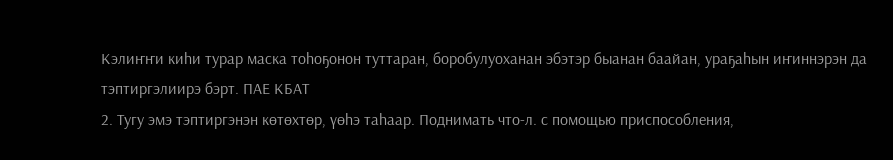Кэлиҥҥи киһи турар маска тоһоҕонон туттаран, боробулуоханан эбэтэр быанан баайан, ураҕаһын иҥиннэрэн да тэптиргэлиирэ бэрт. ПАЕ КБАТ
2. Тугу эмэ тэптиргэнэн көтөхтөр, үөһэ таһаар. Поднимать что-л. с помощью приспособления,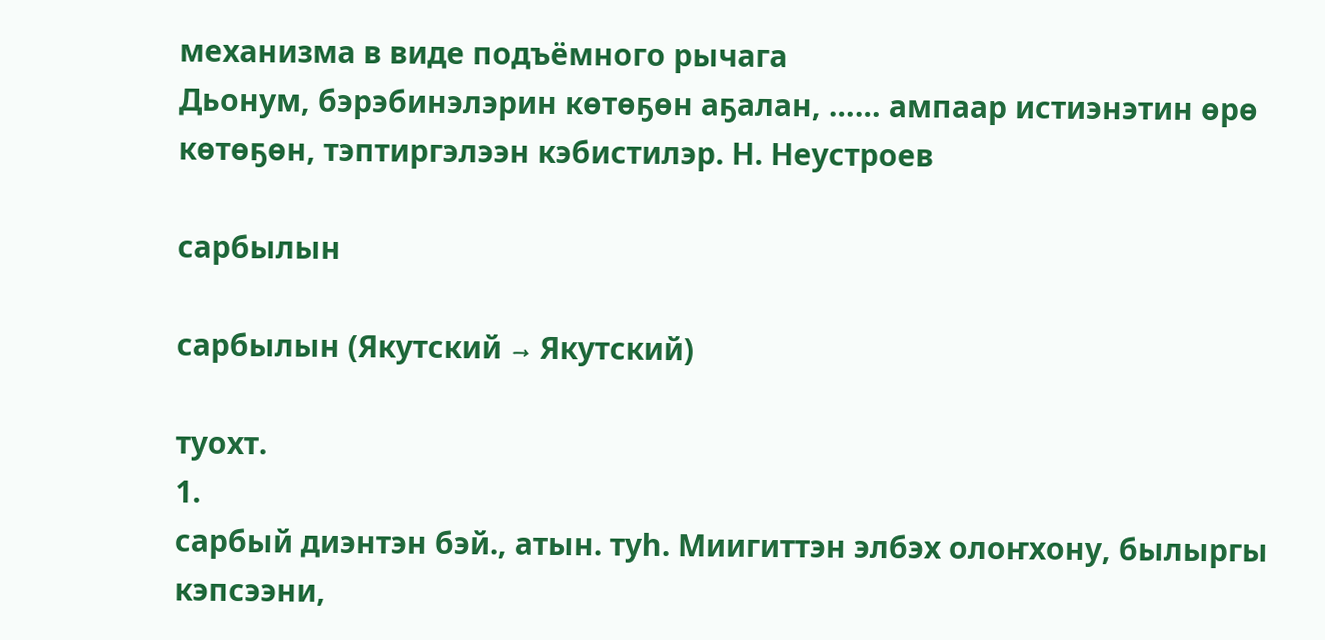механизма в виде подъёмного рычага
Дьонум, бэрэбинэлэрин көтөҕөн аҕалан, …… ампаар истиэнэтин өрө көтөҕөн, тэптиргэлээн кэбистилэр. Н. Неустроев

сарбылын

сарбылын (Якутский → Якутский)

туохт.
1.
сарбый диэнтэн бэй., атын. туһ. Миигиттэн элбэх олоҥхону, былыргы кэпсээни,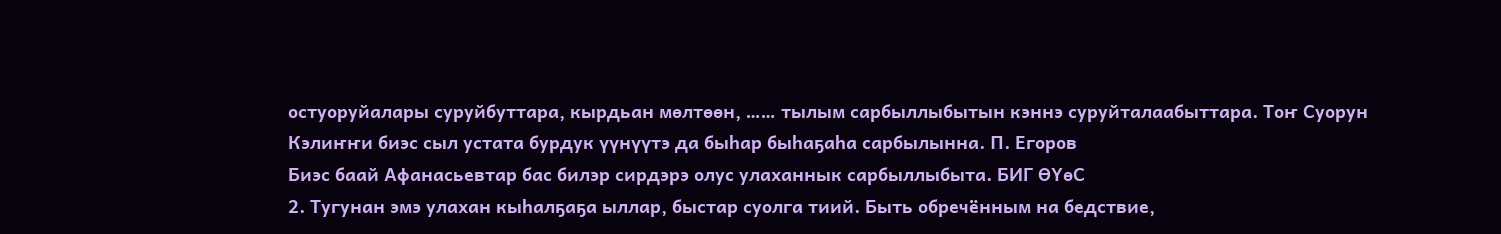остуоруйалары суруйбуттара, кырдьан мөлтөөн, …… тылым сарбыллыбытын кэннэ суруйталаабыттара. Тоҥ Суорун
Кэлиҥҥи биэс сыл устата бурдук үүнүүтэ да быһар быһаҕаһа сарбылынна. П. Егоров
Биэс баай Афанасьевтар бас билэр сирдэрэ олус улаханнык сарбыллыбыта. БИГ ӨҮөС
2. Тугунан эмэ улахан кыһалҕаҕа ыллар, быстар суолга тиий. Быть обречённым на бедствие,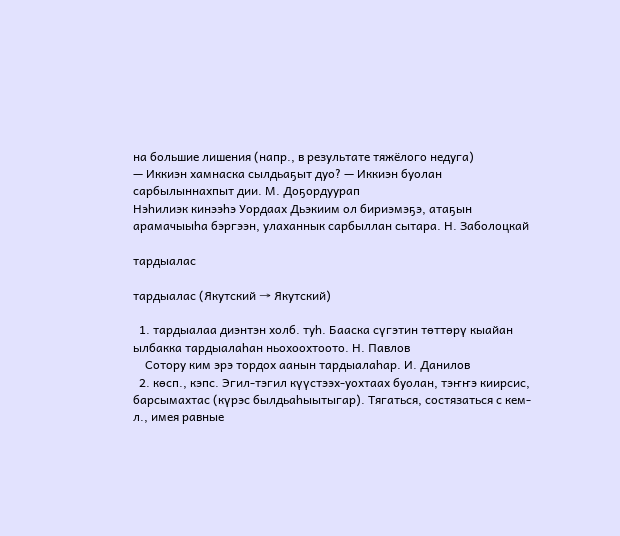на большие лишения (напр., в результате тяжёлого недуга)
— Иккиэн хамнаска сылдьаҕыт дуо? — Иккиэн буолан сарбылыннахпыт дии. М. Доҕордуурап
Нэһилиэк кинээһэ Уордаах Дьэкиим ол бириэмэҕэ, атаҕын арамачыыһа бэргээн, улаханнык сарбыллан сытара. Н. Заболоцкай

тардыалас

тардыалас (Якутский → Якутский)

  1. тардыалаа диэнтэн холб. туһ. Бааска сүгэтин төттөрү кыайан ылбакка тардыалаһан ньохоохтоото. Н. Павлов
    Сотору ким эрэ тордох аанын тардыалаһар. И. Данилов
  2. көсп., кэпс. Эгил-тэгил күүстээх-уохтаах буолан, тэҥҥэ киирсис, барсымахтас (күрэс былдьаһыытыгар). Тягаться, состязаться с кем-л., имея равные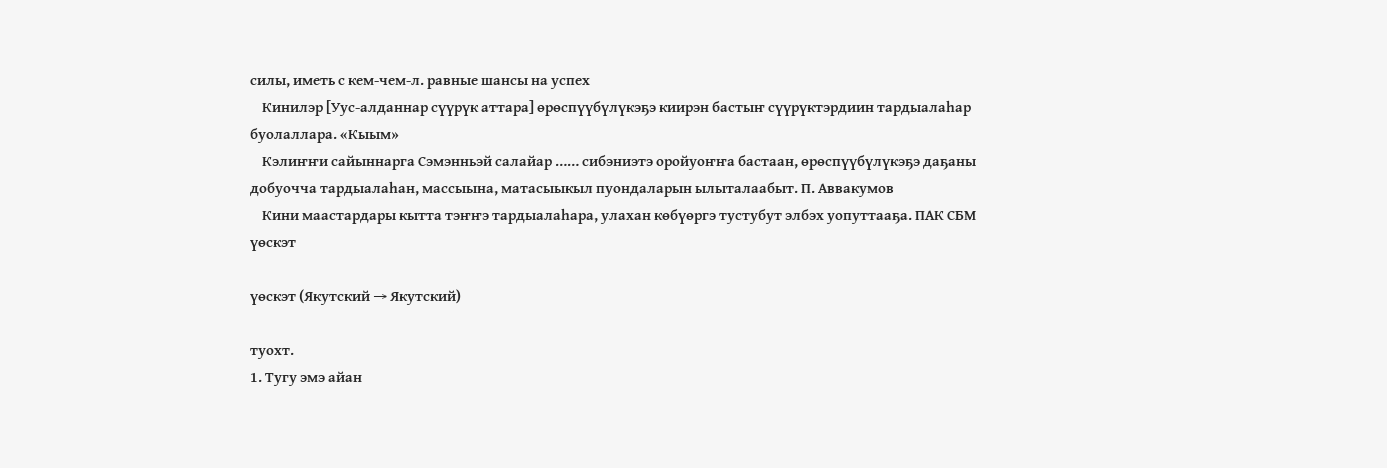силы, иметь с кем-чем-л. равные шансы на успех
    Кинилэр [Уус-алданнар сүүрүк аттара] өрөспүүбүлүкэҕэ киирэн бастыҥ сүүрүктэрдиин тардыалаһар буолаллара. «Кыым»
    Кэлиҥҥи сайыннарга Сэмэнньэй салайар …… сибэниэтэ оройуоҥҥа бастаан, өрөспүүбүлүкэҕэ даҕаны добуочча тардыалаһан, массыына, матасыыкыл пуондаларын ылыталаабыт. П. Аввакумов
    Кини маастардары кытта тэҥҥэ тардыалаһара, улахан көбүөргэ тустубут элбэх уопуттааҕа. ПАК СБМ
үөскэт

үөскэт (Якутский → Якутский)

туохт.
1. Тугу эмэ айан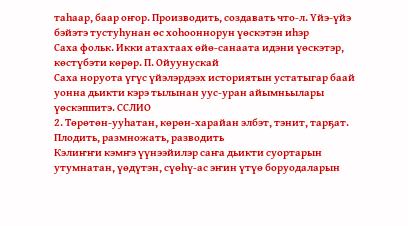таһаар, баар оҥор. Производить, создавать что-л. Үйэ-үйэ бэйэтэ тустуһунан өс хоһооннорун үөскэтэн иһэр
Саха фольк. Икки атахтаах өйө-санаата идэни үөскэтэр, көстүбэти көрөр. П. Ойуунускай
Саха норуота үгүс үйэлэрдээх историятын устатыгар баай уонна дьикти кэрэ тылынан уус-уран айымньылары үөскэппитэ. ССЛИО
2. Төрөтөн-ууһатан, көрөн-харайан элбэт, тэнит, тарҕат. Плодить, размножать, разводить
Кэлиҥҥи кэмҥэ үүнээйилэр саҥа дьикти суортарын утумнатан, үөдүтэн, сүөһү-ас эҥин үтүө боруодаларын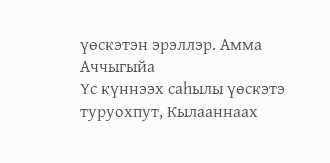үөскэтэн эрэллэр. Амма Аччыгыйа
Үс күннээх саһылы үөскэтэ туруохпут, Кылааннаах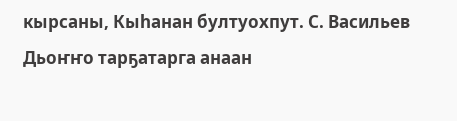кырсаны, Кыһанан бултуохпут. С. Васильев
Дьоҥҥо тарҕатарга анаан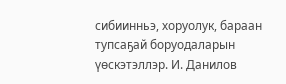сибиинньэ, хоруолук, бараан тупсаҕай боруодаларын үөскэтэллэр. И. Данилов